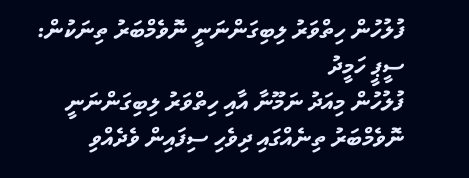ފުލުހުން ހިތްވަރު ލިބިގަންނަނީ ނޮވެމްބަރު ތިނަކުން: ސީޕީ ހަމީދު
ފުލުހުން މިއަދު ނަމޫނާ އާއި ހިތްވަރު ލިބިގަންނަނީ ނޮވެމްބަރު ތިނެއްގައި ދިވެހި ސިފައިން ވެދެއްވި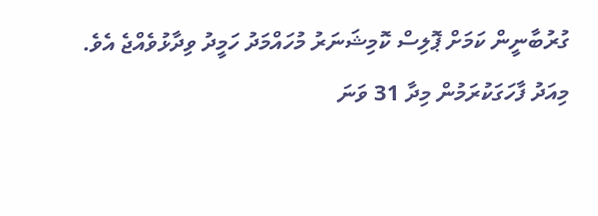ގުރުބާނީން ކަމަށް ޕޮލިސް ކޮމިޝަނަރު މުހައްމަދު ހަމީދު ވިދާޅުވެއްޖެ އެވެ.
މިއަދު ފާހަގަކުރަމުން މިދާ 31 ވަނަ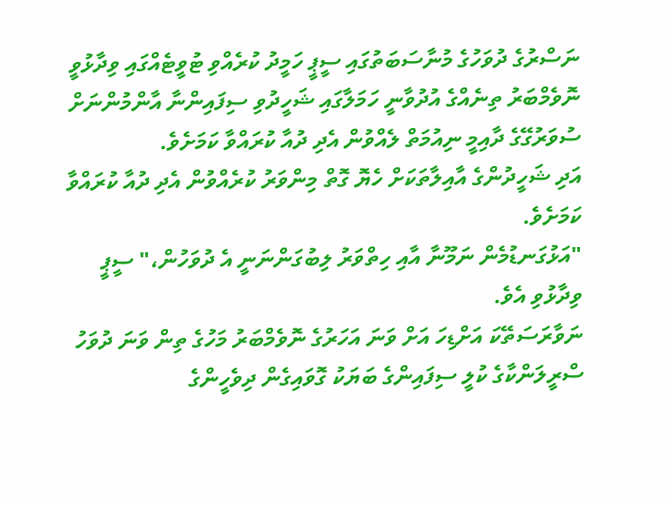ނަސްރުގެ ދުވަހުގެ މުނާސަބަތުގައި ސީޕީ ހަމީދު ކުރެއްވި ޓުވީޓެއްގައި ވިދާޅުވީ ނޮވެމްބަރު ތިނެއްގެ އުދުވާނީ ހަމަލާގައި ޝަހީދުވި ސިފައިންނާ އާންމުންނަށް ސުވަރުގޭގެ ދާއިމީ ނިއުމަތް ލެއްވުން އެދި ދުއާ ކުރައްވާ ކަމަށެވެ.
އަދި ޝަހީދުންގެ އާއިލާތަކަށް ހެޔޮ ގޮތް މިންވަރު ކުރެއްވުން އެދި ދުއާ ކުރައްވާ ކަމަށެވެ.
"އަޅުގަނޑުމެން ނަމޫނާ އާއި ހިތްވަރު ލިބުގަންނަނީ އެ ދުވަހުން،" ސީޕީ ވިދާޅުވި އެވެ.
ނަވާރަސަތޭކަ އަށްޑިހަ އަށް ވަނަ އަހަރުގެ ނޮވެމްބަރު މަހުގެ ތިން ވަނަ ދުވަހު ސްރީލަންކާގެ ކުލީ ސިފައިންގެ ބަޔަކު ގޮވައިގެން ދިވެހީންގެ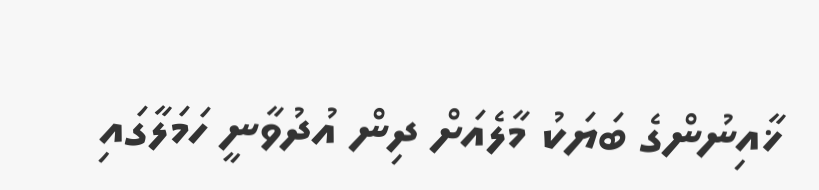ޚާއިނުންގެ ބަޔަކު މާލެއަށް ދިން އުދުވާނީ ހަމަލާގައި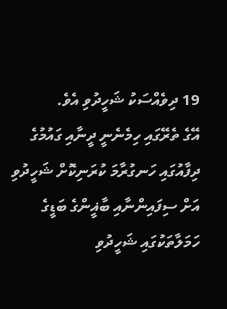19 ދިވެއްސަކު ޝަހީދުވި އެވެ.
އޭގެ ތެރޭގައި ހިމެނެނީ ދީނާއި ގައުމުގެ ދިފާއުގައި ހަނގުރާމަ ކުރަނިކޮށް ޝަހީދުވި އަށް ސިފައިންނާއި ބާޣީންގެ ބަޑީގެ ހަމަލާތަކުގައި ޝަހީދުވި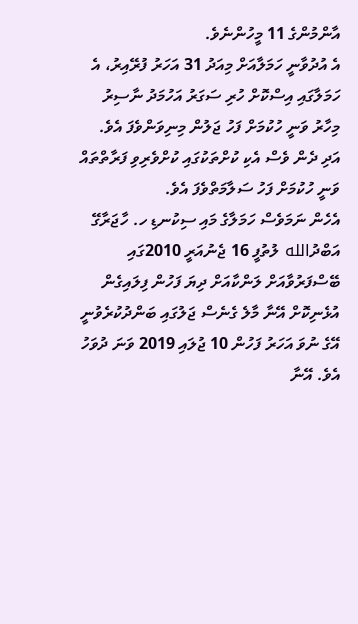އާންމުންގެ 11 މީހުންނެވެ.
އެ އުދުވާނީ ހަމަލާއަށް މިއަދު 31 އަހަރު ފުރޭއިރު، އެ ހަމަލާގައި އިސްކޮށް ހުރި ސަގަރު އަހުމަދު ނާސިރު މިހާރު ވަނީ ހުކުމަށް ފަހު ޖަލުން މިނިވަންވެފަ އެވެ. އަދި ދެން ވެސް އެކި ކުށްތަކުގައި ކުށްވެރިވި ފަރާތްތައް ވަނީ ހުކުމަށް ފަހު ސަލާމަތްވެފަ އެވެ.
އެހެން ނަމަވެސް ހަމަލާގެ މައި ސިކުނޑި ހ. ހާޖަރާގޭ އަބްދުالله ލުތުފީ 16 ޖެނުއަރީ 2010ގައި ބޭސްފަރުވާއަށް ލަންކާއަށް ދިޔަ ފަހުން ފިލައިގެން އުޅެނިކޮށް އޭނާ މާލެ ގެނެސް ޖަލުގައި ބަންދުކުރެވުނީ އޭގެ ނުވަ އަހަރު ފަހުން 10 ޖުލައި 2019 ވަނަ ދުވަހު އެވެ. އޭނާ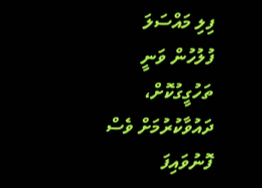ފިލި މައްސަލަ ފުލުހުން ވަނީ ތަހުގީގުކޮށް، ދައުވާކުރުމަށް ވެސް ފޮނުވައިފަ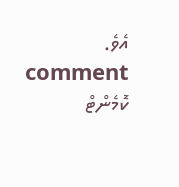އެވެ.
comment ކޮމެންޓް